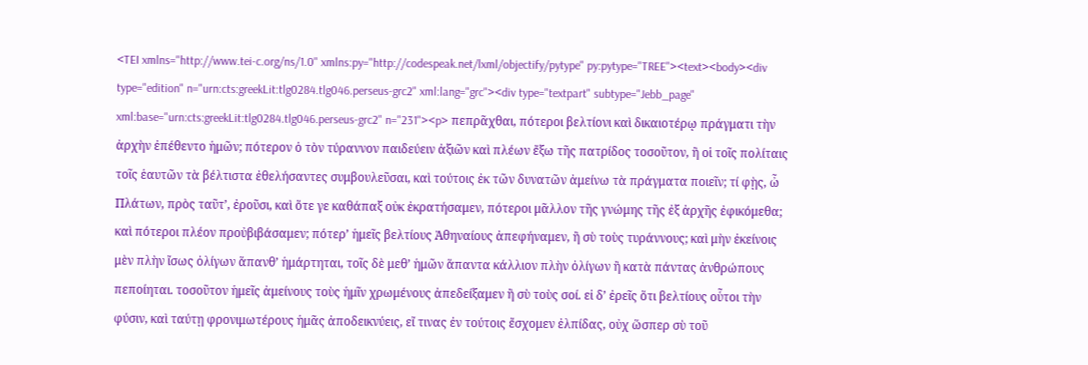<TEI xmlns="http://www.tei-c.org/ns/1.0" xmlns:py="http://codespeak.net/lxml/objectify/pytype" py:pytype="TREE"><text><body><div type="edition" n="urn:cts:greekLit:tlg0284.tlg046.perseus-grc2" xml:lang="grc"><div type="textpart" subtype="Jebb_page" xml:base="urn:cts:greekLit:tlg0284.tlg046.perseus-grc2" n="231"><p> πεπρᾶχθαι, πότεροι βελτίονι καὶ δικαιοτέρῳ πράγματι τὴν ἀρχὴν ἐπέθεντο ἡμῶν; πότερον ὁ τὸν τύραννον παιδεύειν ἀξιῶν καὶ πλέων ἔξω τῆς πατρίδος τοσοῦτον, ἢ οἱ τοῖς πολίταις τοῖς ἑαυτῶν τὰ βέλτιστα ἐθελήσαντες συμβουλεῦσαι, καὶ τούτοις ἐκ τῶν δυνατῶν ἀμείνω τὰ πράγματα ποιεῖν; τί φῂς, ὦ Πλάτων, πρὸς ταῦτʼ, ἐροῦσι, καὶ ὅτε γε καθάπαξ οὐκ ἐκρατήσαμεν, πότεροι μᾶλλον τῆς γνώμης τῆς ἐξ ἀρχῆς ἐφικόμεθα; καὶ πότεροι πλέον προὐβιβάσαμεν; πότερʼ ἡμεῖς βελτίους Ἀθηναίους ἀπεφήναμεν, ἢ σὺ τοὺς τυράννους; καὶ μὴν ἐκείνοις μὲν πλὴν ἴσως ὀλίγων ἅπανθʼ ἡμάρτηται, τοῖς δὲ μεθʼ ἡμῶν ἅπαντα κάλλιον πλὴν ὀλίγων ἢ κατὰ πάντας ἀνθρώπους πεποίηται. τοσοῦτον ἡμεῖς ἀμείνους τοὺς ἡμῖν χρωμένους ἀπεδείξαμεν ἢ σὺ τοὺς σοί. εἰ δʼ ἐρεῖς ὅτι βελτίους οὗτοι τὴν φύσιν, καὶ ταύτῃ φρονιμωτέρους ἡμᾶς ἀποδεικνύεις, εἴ τινας ἐν τούτοις ἔσχομεν ἐλπίδας, οὐχ ὥσπερ σὺ τοῦ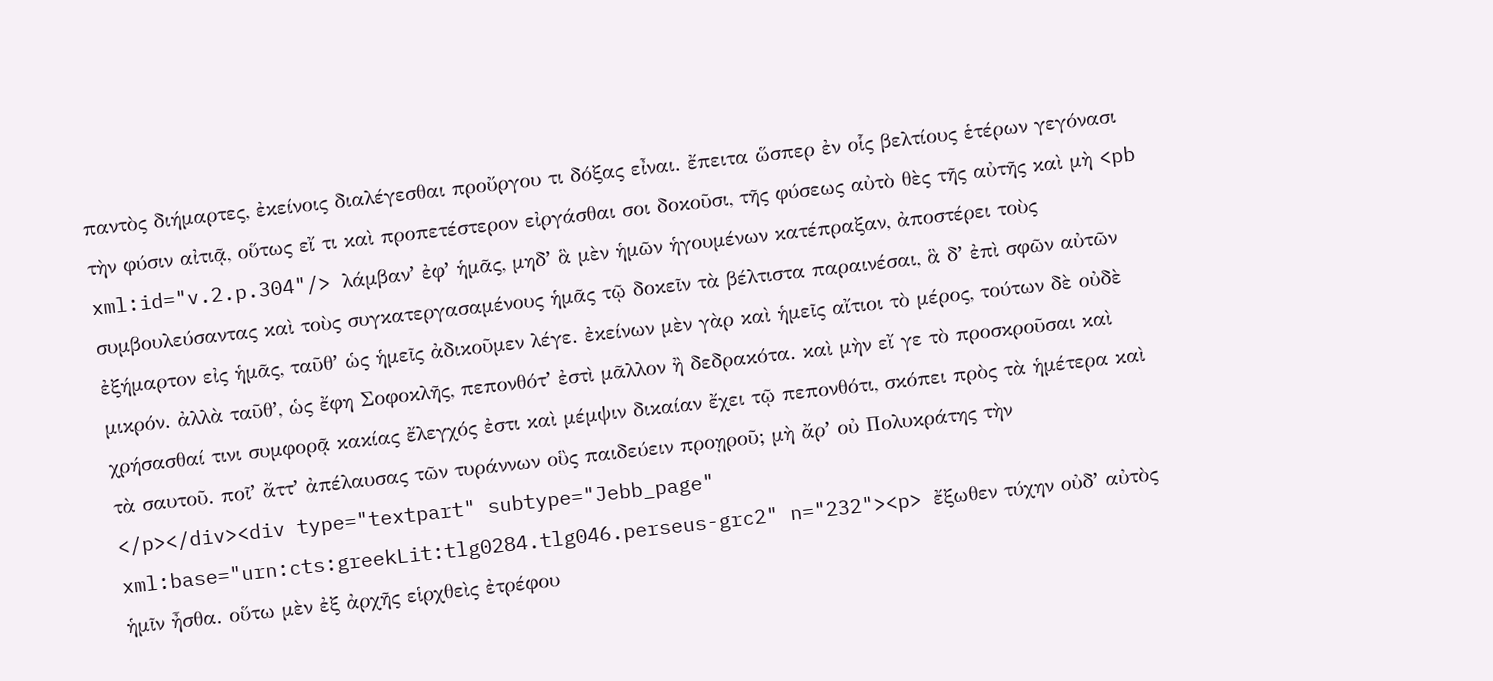παντὸς διήμαρτες, ἐκείνοις διαλέγεσθαι προὔργου τι δόξας εἶναι. ἔπειτα ὥσπερ ἐν οἷς βελτίους ἑτέρων γεγόνασι τὴν φύσιν αἰτιᾷ, οὕτως εἴ τι καὶ προπετέστερον εἰργάσθαι σοι δοκοῦσι, τῆς φύσεως αὐτὸ θὲς τῆς αὐτῆς καὶ μὴ <pb xml:id="v.2.p.304"/> λάμβανʼ ἐφʼ ἡμᾶς, μηδʼ ἃ μὲν ἡμῶν ἡγουμένων κατέπραξαν, ἀποστέρει τοὺς συμβουλεύσαντας καὶ τοὺς συγκατεργασαμένους ἡμᾶς τῷ δοκεῖν τὰ βέλτιστα παραινέσαι, ἃ δʼ ἐπὶ σφῶν αὐτῶν ἐξήμαρτον εἰς ἡμᾶς, ταῦθʼ ὡς ἡμεῖς ἀδικοῦμεν λέγε. ἐκείνων μὲν γὰρ καὶ ἡμεῖς αἴτιοι τὸ μέρος, τούτων δὲ οὐδὲ μικρόν. ἀλλὰ ταῦθʼ, ὡς ἔφη Σοφοκλῆς, πεπονθότʼ ἐστὶ μᾶλλον ἢ δεδρακότα. καὶ μὴν εἴ γε τὸ προσκροῦσαι καὶ χρήσασθαί τινι συμφορᾷ κακίας ἔλεγχός ἐστι καὶ μέμψιν δικαίαν ἔχει τῷ πεπονθότι, σκόπει πρὸς τὰ ἡμέτερα καὶ τὰ σαυτοῦ. ποῖʼ ἄττʼ ἀπέλαυσας τῶν τυράννων οὓς παιδεύειν προῃροῦ; μὴ ἄρʼ οὐ Πολυκράτης τὴν </p></div><div type="textpart" subtype="Jebb_page" xml:base="urn:cts:greekLit:tlg0284.tlg046.perseus-grc2" n="232"><p> ἔξωθεν τύχην οὐδʼ αὐτὸς ἡμῖν ἦσθα. οὕτω μὲν ἐξ ἀρχῆς εἱρχθεὶς ἐτρέφου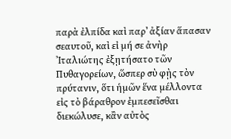παρὰ ἐλπίδα καὶ παρʼ ἀξίαν ἅπασαν σεαυτοῦ, καὶ εἰ μή σε ἀνὴρ Ἰταλιώτης ἐξῃτήσατο τῶν Πυθαγορείων, ὥσπερ σὺ φῂς τὸν πρύτανιν, ὅτι ἡμῶν ἕνα μέλλοντα εἰς τὸ βάραθρον ἐμπεσεῖσθαι διεκώλυσε, κἂν αὐτὸς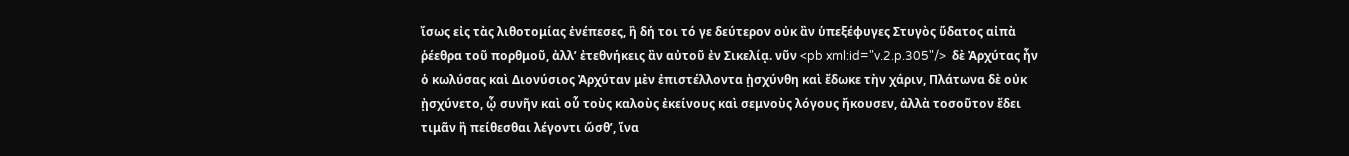ἴσως εἰς τὰς λιθοτομίας ἐνέπεσες, ἢ δή τοι τό γε δεύτερον οὐκ ἂν ὑπεξέφυγες Στυγὸς ὕδατος αἰπὰ ῥέεθρα τοῦ πορθμοῦ, ἀλλʼ ἐτεθνήκεις ἂν αὐτοῦ ἐν Σικελίᾳ. νῦν <pb xml:id="v.2.p.305"/>  δὲ Ἀρχύτας ἦν ὁ κωλύσας καὶ Διονύσιος Ἀρχύταν μὲν ἐπιστέλλοντα ᾐσχύνθη καὶ ἔδωκε τὴν χάριν, Πλάτωνα δὲ οὐκ ᾐσχύνετο, ᾧ συνῆν καὶ οὗ τοὺς καλοὺς ἐκείνους καὶ σεμνοὺς λόγους ἤκουσεν, ἀλλὰ τοσοῦτον ἔδει τιμᾶν ἢ πείθεσθαι λέγοντι ὥσθʼ, ἵνα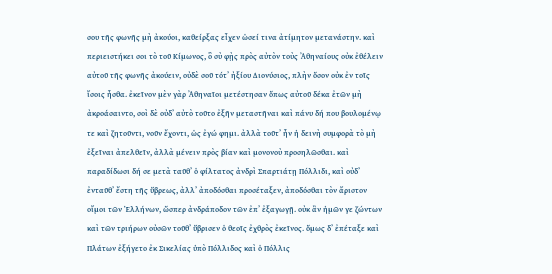σου τῆς φωνῆς μὴ ἀκούοι, καθείρξας εἶχεν ὡσεί τινα ἀτίμητον μετανάστην. καὶ περιειστήκει σοι τὸ τοῦ Κίμωνος, ὃ σὺ φῂς πρὸς αὐτὸν τοὺς Ἀθηναίους οὐκ ἐθέλειν αὐτοῦ τῆς φωνῆς ἀκούειν, οὐδὲ σοῦ τότʼ ἠξίου Διονύσιος, πλὴν ὅσον οὐκ ἐν τοῖς ἴσοις ἦσθα. ἐκεῖνον μὲν γὰρ Ἀθηναῖοι μετέστησαν ὅπως αὐτοῦ δέκα ἐτῶν μὴ ἀκροάσαιντο, σοὶ δὲ οὐδʼ αὐτὸ τοῦτο ἐξῆν μεταστῆναι καὶ πάνυ δή που βουλομένῳ τε καὶ ζητοῦντι, νοῦν ἔχοντι, ὡς ἐγώ φημι. ἀλλὰ τοῦτʼ ἦν ἡ δεινὴ συμφορὰ τὸ μὴ ἐξεῖναι ἀπελθεῖν, ἀλλὰ μένειν πρὸς βίαν καὶ μονονοὺ προσηλῶσθαι. καὶ παραδίδωσι δή σε μετὰ ταῦθʼ ὁ φίλτατος ἀνδρὶ Σπαρτιάτῃ Πόλλιδι, καὶ οὐδʼ ἐνταῦθʼ ἔστη τῆς ὕβρεως, ἀλλʼ ἀποδόσθαι προσέταξεν, ἀποδόσθαι τὸν ἄριστον οἴμοι τῶν Ἑλλήνων, ὥσπερ ἀνδράποδον τῶν ἐπʼ ἐξαγωγῇ. οὐκ ἂν ἡμῶν γε ζώντων καὶ τῶν τριήρων οὐσῶν τοῦθʼ ὕβρισεν ὁ θεοῖς ἐχθρὸς ἐκεῖνος. ὅμως δʼ ἐπέταξε καὶ Πλάτων ἐξήγετο ἐκ Σικελίας ὑπὸ Πόλλιδος καὶ ὁ Πόλλις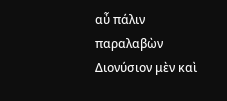αὖ πάλιν παραλαβὼν Διονύσιον μὲν καὶ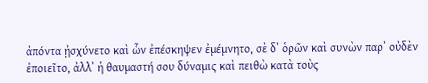ἀπόντα ᾐσχύνετο καὶ ὧν ἐπέσκηψεν ἐμέμνητο, σὲ δʼ ὁρῶν καὶ συνὼν παρʼ οὐδὲν ἐποιεῖτο, ἀλλʼ ἡ θαυμαστή σου δύναμις καὶ πειθὼ κατὰ τοὺς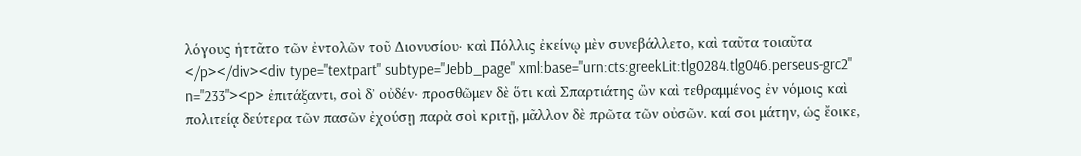λόγους ἡττᾶτο τῶν ἐντολῶν τοῦ Διονυσίου· καὶ Πόλλις ἐκείνῳ μὲν συνεβάλλετο, καὶ ταῦτα τοιαῦτα </p></div><div type="textpart" subtype="Jebb_page" xml:base="urn:cts:greekLit:tlg0284.tlg046.perseus-grc2" n="233"><p> ἐπιτάξαντι, σοὶ δʼ οὐδέν· προσθῶμεν δὲ ὅτι καὶ Σπαρτιάτης ὢν καὶ τεθραμμένος ἐν νόμοις καὶ πολιτείᾳ δεύτερα τῶν πασῶν ἐχούσῃ παρὰ σοὶ κριτῇ, μᾶλλον δὲ πρῶτα τῶν οὐσῶν. καί σοι μάτην, ὡς ἔοικε,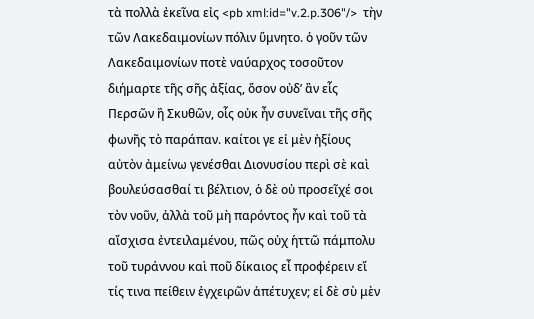τὰ πολλὰ ἐκεῖνα εἰς <pb xml:id="v.2.p.306"/>  τὴν τῶν Λακεδαιμονίων πόλιν ὕμνητο. ὁ γοῦν τῶν Λακεδαιμονίων ποτὲ ναύαρχος τοσοῦτον διήμαρτε τῆς σῆς ἀξίας, ὅσον οὐδʼ ἂν εἷς Περσῶν ἢ Σκυθῶν, οἷς οὐκ ἦν συνεῖναι τῆς σῆς φωνῆς τὸ παράπαν. καίτοι γε εἰ μὲν ἠξίους αὐτὸν ἀμείνω γενέσθαι Διονυσίου περὶ σὲ καὶ βουλεύσασθαί τι βέλτιον, ὁ δὲ οὐ προσεῖχέ σοι τὸν νοῦν, ἀλλὰ τοῦ μὴ παρόντος ἦν καὶ τοῦ τὰ αἴσχισα ἐντειλαμένου, πῶς οὐχ ἡττῶ πάμπολυ τοῦ τυράννου καὶ ποῦ δίκαιος εἶ προφέρειν εἴ τίς τινα πείθειν ἐγχειρῶν ἀπέτυχεν; εἰ δὲ σὺ μὲν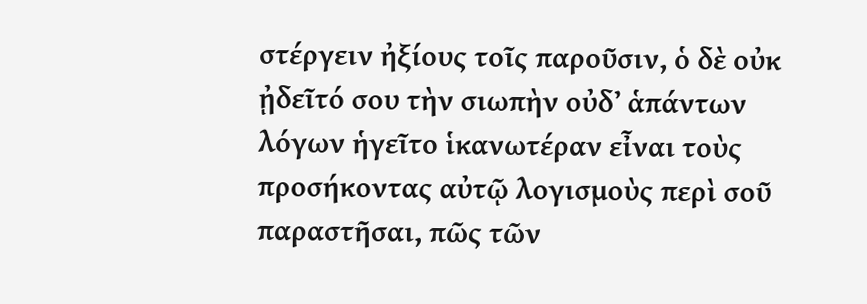στέργειν ἠξίους τοῖς παροῦσιν, ὁ δὲ οὐκ ᾐδεῖτό σου τὴν σιωπὴν οὐδʼ ἁπάντων λόγων ἡγεῖτο ἱκανωτέραν εἶναι τοὺς προσήκοντας αὐτῷ λογισμοὺς περὶ σοῦ παραστῆσαι, πῶς τῶν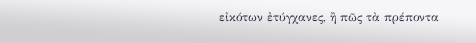εἰκότων ἐτύγχανες, ἢ πῶς τὰ πρέποντα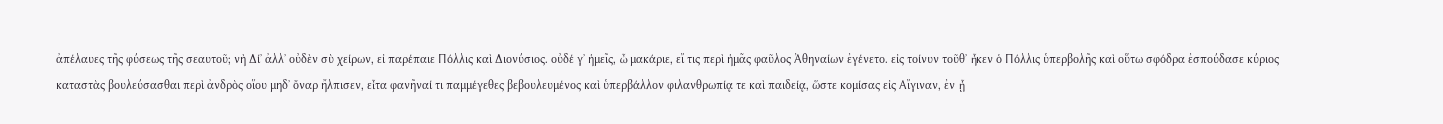ἀπέλαυες τῆς φύσεως τῆς σεαυτοῦ; νὴ Δίʼ ἀλλʼ οὐδὲν σὺ χείρων, εἰ παρέπαιε Πόλλις καὶ Διονύσιος. οὐδέ γʼ ἡμεῖς, ὦ μακάριε, εἴ τις περὶ ἡμᾶς φαῦλος Ἀθηναίων ἐγένετο. εἰς τοίνυν τοῦθʼ ἧκεν ὁ Πόλλις ὑπερβολῆς καὶ οὕτω σφόδρα ἐσπούδασε κύριος καταστὰς βουλεύσασθαι περὶ ἀνδρὸς οἵου μηδʼ ὄναρ ἤλπισεν, εἶτα φανῆναί τι παμμέγεθες βεβουλευμένος καὶ ὑπερβάλλον φιλανθρωπίᾳ τε καὶ παιδείᾳ, ὥστε κομίσας εἰς Αἴγιναν, ἐν ᾗ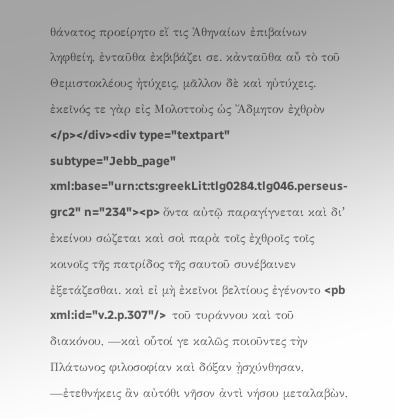θάνατος προείρητο εἴ τις Ἀθηναίων ἐπιβαίνων ληφθείη, ἐνταῦθα ἐκβιβάζει σε. κἀνταῦθα αὖ τὸ τοῦ Θεμιστοκλέους ἠτύχεις, μᾶλλον δὲ καὶ ηὐτύχεις. ἐκεῖνός τε γὰρ εἰς Μολοττοὺς ὡς Ἄδμητον ἐχθρὸν </p></div><div type="textpart" subtype="Jebb_page" xml:base="urn:cts:greekLit:tlg0284.tlg046.perseus-grc2" n="234"><p> ὄντα αὐτῷ παραγίγνεται καὶ διʼ ἐκείνου σώζεται καὶ σοὶ παρὰ τοῖς ἐχθροῖς τοῖς κοινοῖς τῆς πατρίδος τῆς σαυτοῦ συνέβαινεν ἐξετάζεσθαι. καὶ εἰ μὴ ἐκεῖνοι βελτίους ἐγένοντο <pb xml:id="v.2.p.307"/>  τοῦ τυράννου καὶ τοῦ διακόνου, —καὶ οὗτοί γε καλῶς ποιοῦντες τὴν Πλάτωνος φιλοσοφίαν καὶ δόξαν ᾐσχύνθησαν, —ἐτεθνήκεις ἂν αὐτόθι νῆσον ἀντὶ νήσου μεταλαβὼν,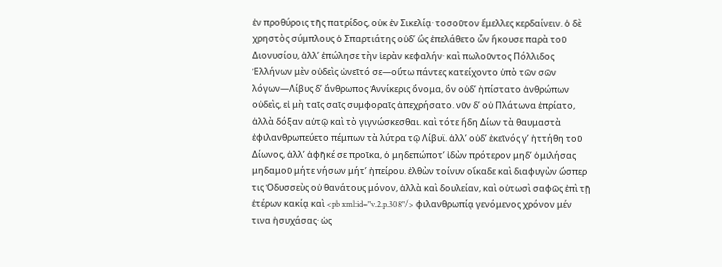ἐν προθύροις τῆς πατρίδος, οὐκ ἐν Σικελίᾳ· τοσοῦτον ἔμελλες κερδαίνειν. ὁ δὲ χρηστὸς σύμπλους ὁ Σπαρτιάτης οὐδʼ ὣς ἐπελάθετο ὧν ἤκουσε παρὰ τοῦ Διονυσίου, ἀλλʼ ἐπώλησε τὴν ἱερὰν κεφαλήν· καὶ πωλοῦντος Πόλλιδος Ἑλλήνων μὲν οὐδεὶς ὠνεῖτό σε—οὕτω πάντες κατείχοντο ὑπὸ τῶν σῶν λόγων—Λίβυς δʼ ἄνθρωπος Ἀννίκερις ὄνομα, ὃν οὐδʼ ἠπίστατο ἀνθρώπων οὐδεὶς, εἰ μὴ ταῖς σαῖς συμφοραῖς ἀπεχρήσατο. νῦν δʼ οὐ Πλάτωνα ἐπρίατο, ἀλλὰ δόξαν αὑτῷ καὶ τὸ γιγνώσκεσθαι. καὶ τότε ἤδη Δίων τὰ θαυμαστὰ ἐφιλανθρωπεύετο πέμπων τὰ λύτρα τῷ Λίβυϊ. ἀλλʼ οὐδʼ ἐκεῖνός γʼ ἡττήθη τοῦ Δίωνος, ἀλλʼ ἀφῆκέ σε προῖκα, ὁ μηδεπώποτʼ ἰδὼν πρότερον μηδʼ ὁμιλήσας μηδαμοῦ μήτε νήσων μήτʼ ἠπείρου. ἐλθὼν τοίνυν οἴκαδε καὶ διαφυγὼν ὥσπερ τις Ὀδυσσεὺς οὐ θανάτους μόνον, ἀλλὰ καὶ δουλείαν, καὶ οὑτωσὶ σαφῶς ἐπὶ τῇ ἑτέρων κακίᾳ καὶ <pb xml:id="v.2.p.308"/> φιλανθρωπίᾳ γενόμενος χρόνον μέν τινα ἡσυχάσας· ὡς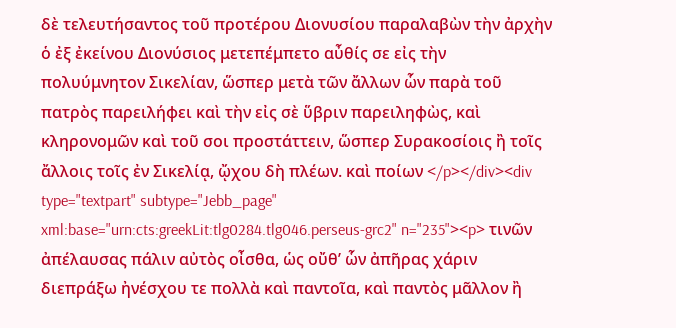δὲ τελευτήσαντος τοῦ προτέρου Διονυσίου παραλαβὼν τὴν ἀρχὴν ὁ ἐξ ἐκείνου Διονύσιος μετεπέμπετο αὖθίς σε εἰς τὴν πολυύμνητον Σικελίαν, ὥσπερ μετὰ τῶν ἄλλων ὧν παρὰ τοῦ πατρὸς παρειλήφει καὶ τὴν εἰς σὲ ὕβριν παρειληφὼς, καὶ κληρονομῶν καὶ τοῦ σοι προστάττειν, ὥσπερ Συρακοσίοις ἢ τοῖς ἄλλοις τοῖς ἐν Σικελίᾳ, ᾤχου δὴ πλέων. καὶ ποίων </p></div><div type="textpart" subtype="Jebb_page" xml:base="urn:cts:greekLit:tlg0284.tlg046.perseus-grc2" n="235"><p> τινῶν ἀπέλαυσας πάλιν αὐτὸς οἶσθα, ὡς οὔθʼ ὧν ἀπῆρας χάριν διεπράξω ἠνέσχου τε πολλὰ καὶ παντοῖα, καὶ παντὸς μᾶλλον ἢ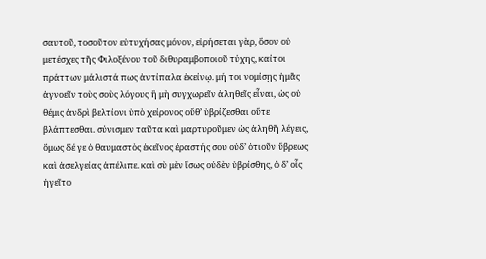σαυτοῦ, τοσοῦτον εὐτυχήσας μόνον, εἰρήσεται γὰρ, ὅσον οὐ μετέσχες τῆς Φιλοξένου τοῦ διθυραμβοποιοῦ τύχης, καίτοι πράττων μάλιστά πως ἀντίπαλα ἐκείνῳ. μή τοι νομίσῃς ἡμᾶς ἀγνοεῖν τοὺς σοὺς λόγους ἢ μὴ συγχωρεῖν ἀληθεῖς εἶναι, ὡς οὐ θέμις ἀνδρὶ βελτίονι ὑπὸ χείρονος οὔθʼ ὑβρίζεσθαι οὔτε βλάπτεσθαι. σύνισμεν ταῦτα καὶ μαρτυροῦμεν ὡς ἀληθῆ λέγεις, ὅμως δέ γε ὁ θαυμαστὸς ἐκεῖνος ἐραστής σου οὐδʼ ὁτιοῦν ὕβρεως καὶ ἀσελγείας ἀπέλιπε. καὶ σὺ μὲν ἴσως οὐδὲν ὑβρίσθης, ὁ δʼ οἷς ἡγεῖτο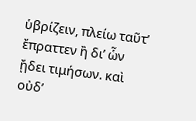ὑβρίζειν, πλείω ταῦτʼ ἔπραττεν ἢ διʼ ὧν ᾔδει τιμήσων. καὶ οὐδʼ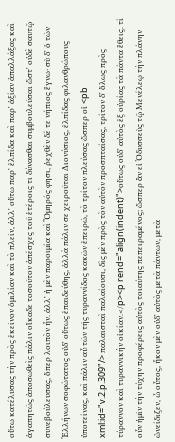οὕτω κατέλυσας τὴν πρὸς ἐκεῖνον ὁμιλίαν καὶ τὸ πλεῖν, ἀλλʼ οὕτω παρʼ ἐλπίδα καὶ παρʼ ἀξίαν ἀπαλλάξας καὶ ἀγαπητῶς ἀποσωθεὶς πάλιν οἴκαδε τοσοῦτον ἀπέσχες τοῦ ἑτέροις τι δύνασθαι συμβουλεῦσαι ὥστʼ οὐδὲ σαυτῷ συνεβούλευσας, ὅπερ λοιπὸν ἦν. ἀλλʼ ἡ μὲν παροιμία καὶ Ὅμηρός φησι, ῥεχθὲν δέ τε νήπιος ἔγνω· σὺ δʼ ὁ τῶν Ἑλλήνων σοφώτατος οὐδʼ οὕτως ἐπαιδεύθης, ἀλλὰ πάλιν σε χειροῦται Διονύσιος, ἐλπίδας φιλανθρώπους ὑποτείνας, καὶ πάλιν αὖ τῶν τῆς τυραννίδος κακῶν ἐπειρῶ, τὸ τρίτον πλεύσας ὥσπερ οἱ <pb xml:id="v.2.p.309"/> παλαισταὶ παλαίουσι, δὶς μὲν πρὸς τὸν αὐτὸν προσπταίσας, τρίτον δʼ ὅλως πρὸς τύραννον καὶ τυραννικὴν οἰκίαν.</p><p rend="align(indent)">οὕτως οὐδʼ αὐτὸς ἐξ οὐρίας τὰ πάντα ἔθεις. τί οὖν ἡμῖν τὴν τύχην προφέρεις αὐτὸς τοιαύτης πεπειραμένος; ὥσπερ ἂν εἰ Ὀδυσσεὺς τῷ Μενέλεῳ τὴν πλάνην ὠνείδιζεν, ὦ οὗτος, ἧκον μὲν οὐδʼ αὐτὸς μετὰ πάντων, μετὰ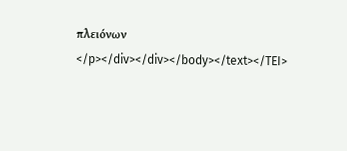πλειόνων </p></div></div></body></text></TEI>